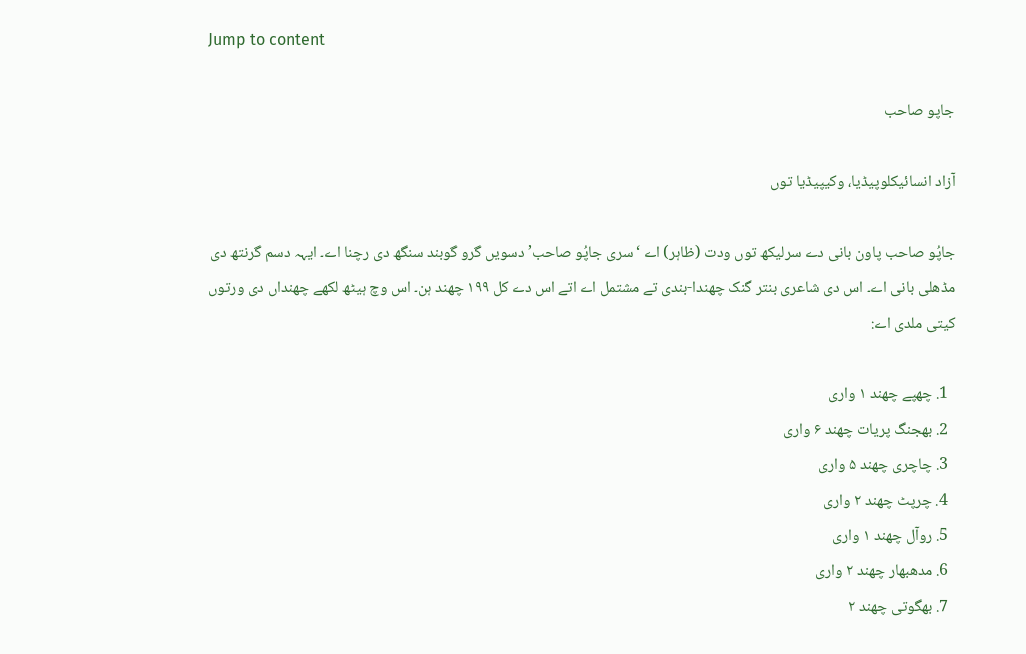Jump to content

جاپو صاحب

آزاد انسائیکلوپیڈیا، وکیپیڈیا توں

جاپُو صاحب پاون بانی دے سرلیکھ توں ودت (ظاہر) اے ‘سری جاپُو صاحب’ دسویں گرو گوبند سنگھ دی رچنا اے۔ ایہہ دسم گرنتھ دی مڈھلی بانی اے۔ اس دی شاعری بنتر گنک چھندا-بندی تے مشتمل اے اتے اس دے کل ۱۹۹ چھند ہن۔ اس وچ ہیٹھ لکھے چھنداں دی ورتوں کیتی ملدی اے:

  1. چھپے چھند ۱ واری
  2. بھجنگ پریات چھند ۶ واری
  3. چاچری چھند ۵ واری
  4. چرپٹ چھند ۲ واری
  5. روآل چھند ۱ واری
  6. مدھبھار چھند ۲ واری
  7. بھگوتی چھند ۲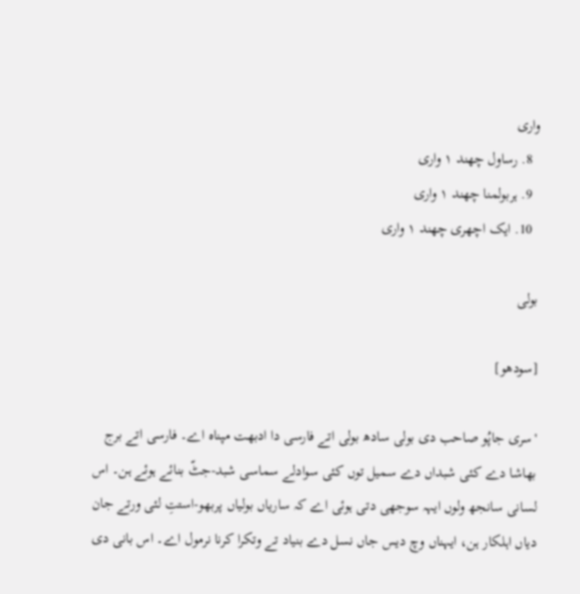واری
  8. رساول چھند ۱ واری
  9. ہربولمنا چھند ۱ واری
  10. ایک اچھری چھند ۱ واری

بولی

[سودھو]

'سری جاپُو صاحب دی بولی سادھ بولی اتے فارسی دا ادبھت مپناہ اے۔ فارسی اتے برج بھاشا دے کئی شبداں دے سمیل توں کئی سوادلے سماسی شبد-جٹّ بنائے ہوئے ہن۔ اس لسانی سانجھ ولوں ایہہ سوجھی دتی ہوئی اے کہ ساریاں بولیاں پربھو-استتِ لئی ورتے جان دیاں اہلکار ہن، ایہناں وچ دیس جاں نسل دے بنیاد تے وتکرا کرنا نرمول اے۔ اس بانی دی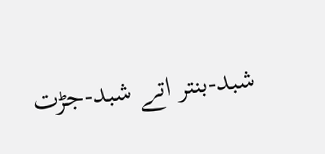شبد-بنتر اتے شبد-جڑت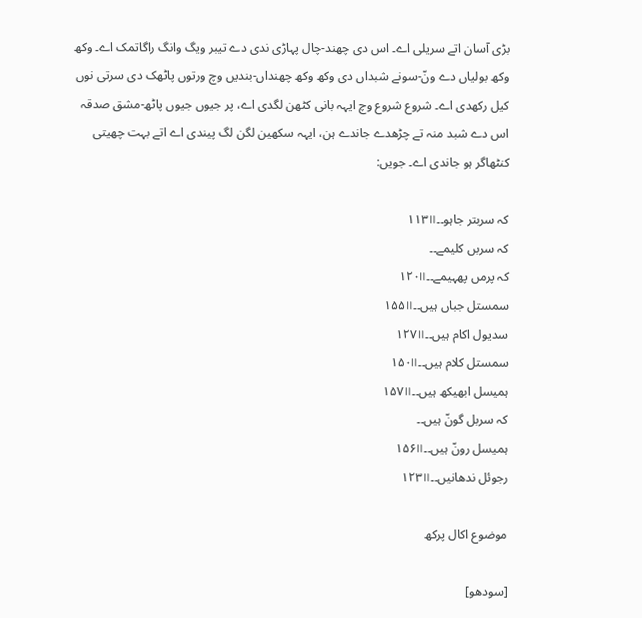بڑی آسان اتے سریلی اے۔ اس دی چھند-چال پہاڑی ندی دے تیبر ویگ وانگ راگاتمک اے۔ وکھ وکھ بولیاں دے ونّ-سونے شبداں دی وکھ وکھ چھنداں-بندیں وچ ورتوں پاٹھک دی سرتی نوں کیل رکھدی اے۔ شروع شروع وچ ایہہ بانی کٹھن لگدی اے، پر جیوں جیوں پاٹھ-مشق صدقہ اس دے شبد منہ تے چڑھدے جاندے ہن، ایہہ سکھین لگن لگ پیندی اے اتے بہت چھیتی کنٹھاگر ہو جاندی اے۔ جویں:

کہ سربتر جاہو۔۔۱۱۳॥
کہ سربں کلیمے۔۔
کہ پرمں پھہیمے۔۔۱۲۰॥
سمستل جباں ہیں۔۔۱۵۵॥
سدیول اکام ہیں۔۔۱۲۷॥
سمستل کلام ہیں۔۔۱۵۰॥
ہمیسل ابھیکھ ہیں۔۔۱۵۷॥
کہ سربل گونّ ہیں۔۔
ہمیسل رونّ ہیں۔۔۱۵۶॥
رجوئل ندھانیں۔۔۱۲۳॥

موضوع اکال پرکھ

[سودھو]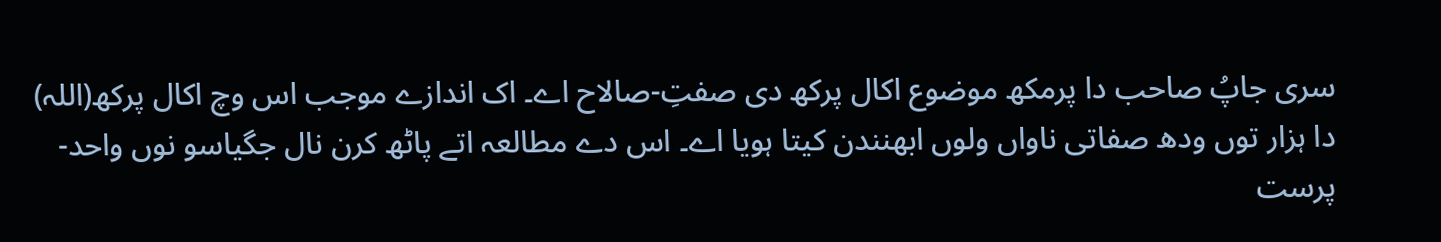سری جاپُ صاحب دا پرمکھ موضوع اکال پرکھ دی صفتِ-صالاح اے۔ اک اندازے موجب اس وچ اکال پرکھ(اللہ) دا ہزار توں ودھ صفاتی ناواں ولوں ابھنندن کیتا ہویا اے۔ اس دے مطالعہ اتے پاٹھ کرن نال جگیاسو نوں واحد-پرست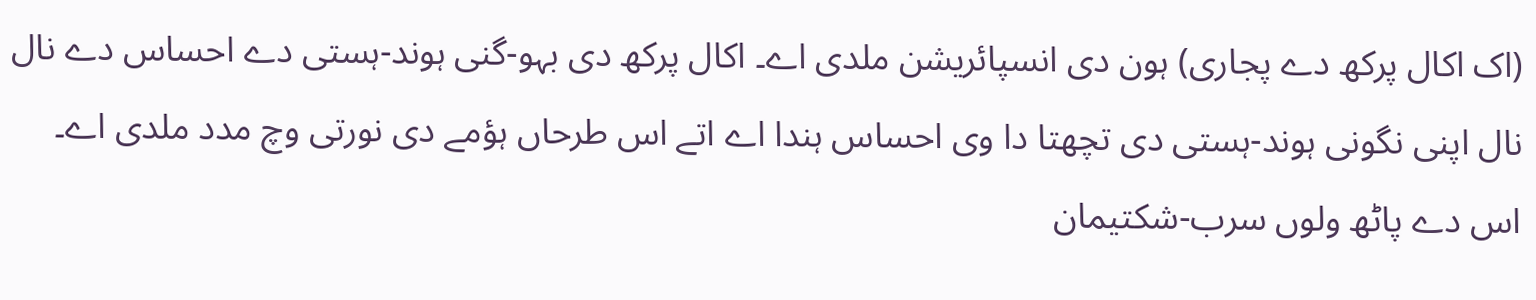(اک اکال پرکھ دے پجاری) ہون دی انسپائریشن ملدی اے۔ اکال پرکھ دی بہو-گنی ہوند-ہستی دے احساس دے نال نال اپنی نگونی ہوند-ہستی دی تچھتا دا وی احساس ہندا اے اتے اس طرحاں ہؤمے دی نورتی وچ مدد ملدی اے۔ اس دے پاٹھ ولوں سرب-شکتیمان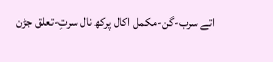اتے سرب-گن-مکمل اکال پرکھ نال سرتِ-تعلق جڑن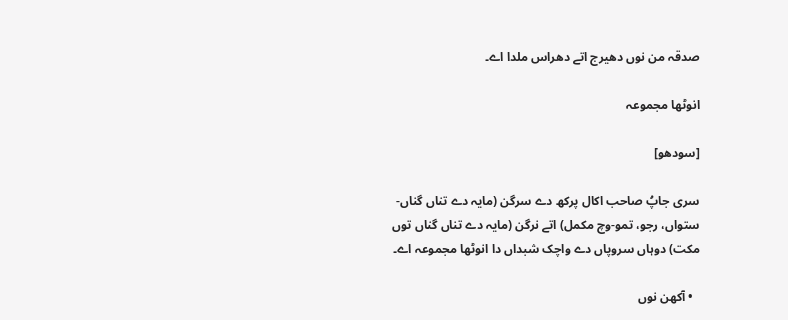صدقہ من نوں دھیرج اتے دھراس ملدا اے۔

انوٹھا مجموعہ

[سودھو]

سری جاپُ صاحب اکال پرکھ دے سرگن (مایہ دے تناں گناں-ستواں، رجو، تمو-وچ مکمل) اتے نرگن (مایہ دے تناں گناں توں مکت) دوہاں سروپاں دے واچک شبداں دا انوٹھا مجموعہ اے۔

  • آکھن نوں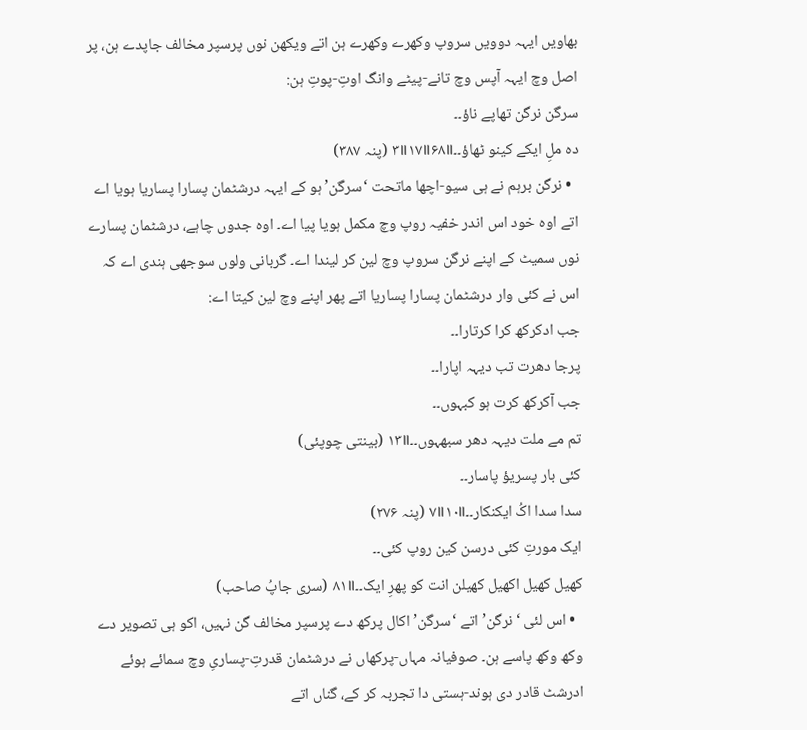بھاویں ایہہ دوویں سروپ وکھرے وکھرے ہن اتے ویکھن نوں پرسپر مخالف جاپدے ہن، پر اصل وچ ایہہ آپس وچ تانے-پیٹے وانگ اوتِ-پوتِ ہن:
سرگن نرگن تھاپے ناؤ۔۔
دہ ملِ ایکے کینو ٹھاؤ۔۔۳॥۱۷॥۶۸॥ (پنہ ۳۸۷)
  • نرگن برہم نے ہی سیو-اچھا ماتحت ‘سرگن’ ہو کے ایہہ درشٹمان پسارا پساریا ہویا اے اتے اوہ خود اس اندر خفیہ روپ وچ مکمل ہویا پیا اے۔ اوہ جدوں چاہے، درشٹمان پسارے نوں سمیٹ کے اپنے نرگن سروپ وچ لین کر لیندا اے۔ گربانی ولوں سوجھی ہندی اے کہ اس نے کئی وار درشٹمان پسارا پساریا اتے پھر اپنے وچ لین کیتا اے:
جب ادکرکھ کرا کرتارا۔۔
پرجا دھرت تب دیہہ اپارا۔۔
جب آکرکھ کرت ہو کبہوں۔۔
تم مے ملت دیہہ دھر سبھہوں۔۔۱۳॥ (بینتی چوپئی)
کئی بار پسریؤ پاسار۔۔
سدا سدا اکُ ایکنکار۔۔۷॥۱۰॥ (پنہ ۲۷۶)
ایک مورتِ کئی درسن کین روپ کئی۔۔
کھیل کھیل اکھیل کھیلن انت کو پھرِ ایک۔۔۸۱॥ (سری جاپُ صاحب)
  • اس لئی ‘نرگن’ اتے ‘سرگن’ اکال پرکھ دے پرسپر مخالف گن نہیں، اکو ہی تصویر دے وکھ وکھ پاسے ہن۔ صوفیانہ مہاں-پرکھاں نے درشٹمان قدرتِ-پساریِ وچ سمائے ہوئے ادرشٹ قادر دی ہوند-ہستی دا تجربہ کر کے، گناں اتے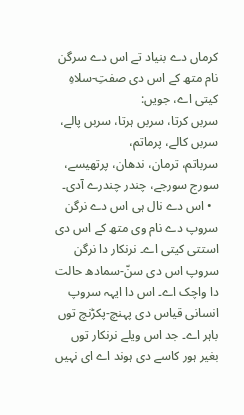کرماں دے بنیاد تے اس دے سرگن نام متھ کے اس دی صفتِ-سلاہِ کیتی اے، جویں:
سربں کرتا، سربں ہرتا، سربں پالے، سربں کالے، پرماتم،
سرباتم، ترمان، ندھان، پرتھیسے، سورج سورجے، چندر چندرے آدی۔
  • اس دے نال ہی اس دے نرگن سروپ دے نام وی متھ کے اس دی استتی کیتی اے۔ نرنکار دا نرگن سروپ اس دی سنّ-سمادھ حالت دا واچک اے۔ اس دا ایہہ سروپ انسانی قیاس دی پہنچ-پکڑنچ توں باہر اے۔ جد اس ویلے نرنکار توں بغیر ہور کاسے دی ہوند اے ای نہیں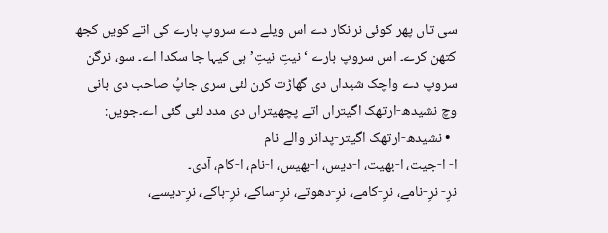سی تاں پھر کوئی نرنکار دے اس ویلے دے سروپ بارے کی اتے کویں کجھ کتھن کرے۔ اس سروپ بارے ‘نیتِ نیتِ’ ہی کیہا جا سکدا اے۔ سو، نرگن سروپ دے واچک شبداں دی گھاڑت کرن لئی سری جاپُ صاحب دی بانی وچ نشیدھ-ارتھک اگیتراں اتے پچھیتراں دی مدد لئی گئی اے۔جویں:
  • نشیدھ-ارتھک اگیتر-پدانر والے نام
ا- ا-جیت، ا-بھیت، ا-دیس، ا-بھیس، ا-نام، ا-کام، آدی۔
نرِ- نرِ-نامے، نرِ-کامے، نرِ-دھوتے، نرِ-ساکے، نرِ-باکے، نرِ-دیسے،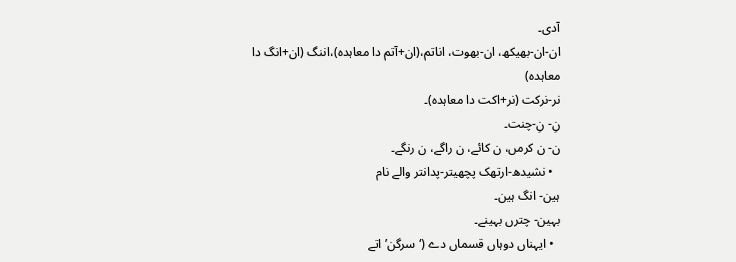آدی۔
ان-ان-بھیکھ، ان-بھوت، اناتم،(ان+آتم دا معاہدہ)،اننگ (ان+انگ دا معاہدہ)
نر-نرکت (نر+اکت دا معاہدہ)۔
نِ- نِ-چنت۔
ن- ن کرمں، ن کائے، ن راگے، ن رنگے۔
  • نشیدھ-ارتھک پچھیتر-پدانتر والے نام
ہین- انگ ہین۔
بہین- چترں بہینے۔
  • ایہناں دوہاں قسماں دے (‘سرگن’ اتے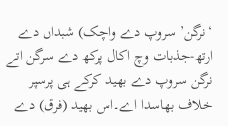‘نرگن’ سروپ دے واچک) شبداں دے ارتھ-جذبات وچ اکال پرکھ دے سرگن اتے نرگن سروپ دے بھید کرکے ہی پرسپر خلاف بھاسدا اے۔اس بھید (فرق) دے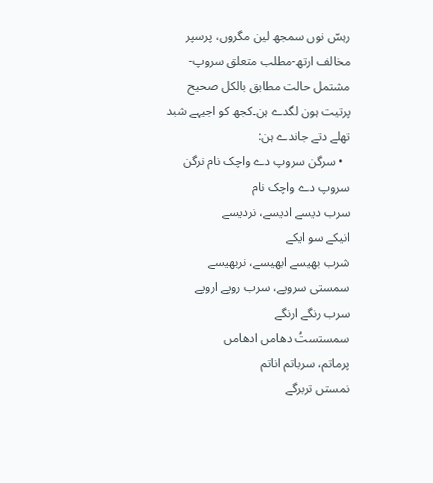رہسّ نوں سمجھ لین مگروں، پرسپر مخالف ارتھ-مطلب متعلق سروپ-مشتمل حالت مطابق بالکل صحیح پرتیت ہون لگدے ہن۔کجھ کو اجیہے شبد تھلے دتے جاندے ہن:
  • سرگن سروپ دے واچک نام نرگن سروپ دے واچک نام
سرب دیسے ادیسے، نردیسے
انیکے سو ایکے
شرب بھیسے ابھیسے، نربھیسے
سمستی سروپے، سرب روپے اروپے
سرب رنگے ارنگے
سمستستُ دھامں ادھامں
پرماتم، سرباتم اناتم
نمستں تربرگے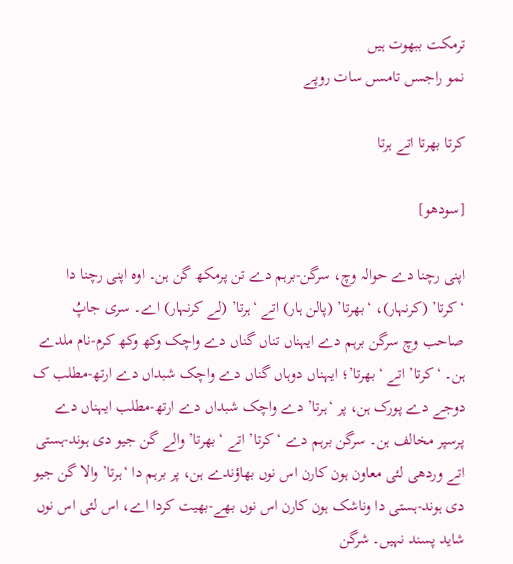ترمکت ببھوت ہیں
نمو راجسں تامسں سات روپے

کرتا بھرتا اتے ہرتا

[سودھو]

اپنی رچنا دے حوالہ وچ، سرگن-برہم دے تن پرمکھ گن ہن۔ اوہ اپنی رچنا دا ‘کرتا’ (کرنہار)، ‘بھرتا’ (پالن ہار) اتے ‘ہرتا’ (لے کرنہار) اے۔ سری جاپُ صاحب وچ سرگن برہم دے ایہناں تناں گناں دے واچک وکھ وکھ کرم-نام ملدے ہن۔ ‘کرتا’ اتے ‘بھرتا’؛ ایہناں دوہاں گناں دے واچک شبداں دے ارتھ-مطلب ک دوجے دے پورک ہن، پر ‘ہرتا’ دے واچک شبداں دے ارتھ-مطلب ایہناں دے پرسپر مخالف ہن۔ سرگن برہم دے ‘کرتا’ اتے ‘بھرتا’ والے گن جیو دی ہوند-ہستی اتے وردھی لئی معاون ہون کارن اس نوں بھاؤندے ہن، پر برہم دا ‘ہرتا’ والا گن جیو دی ہوند-ہستی دا وناشک ہون کارن اس نوں بھے-بھیت کردا اے، اس لئی اس نوں شاید پسند نہیں۔ شرگن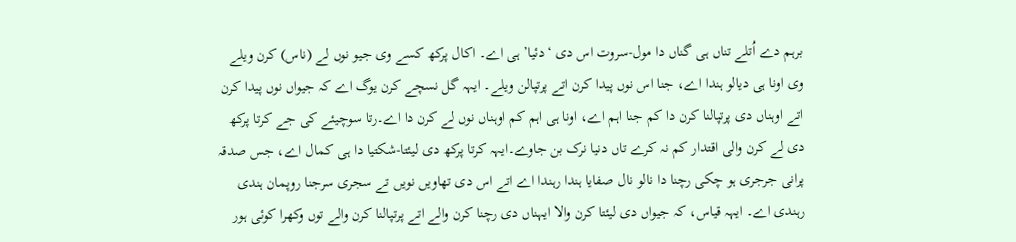برہم دے اُتلے تناں ہی گناں دا مول-سروت اس دی ‘دئیا’ ہی اے۔ اکال پرکھ کسے وی جیو نوں لے (ناس) کرن ویلے وی اونا ہی دیالو ہندا اے، جنا اس نوں پیدا کرن اتے پرتپالن ویلے۔ ایہہ گل نسچے کرن یوگ اے کہ جیواں نوں پیدا کرن اتے اوہناں دی پرتپالنا کرن دا کم جنا اہم اے، اونا ہی اہم کم اوہناں نوں لے کرن دا اے۔رتا سوچیئے کی جے کرتا پرکھ دی لے کرن والی اقتدار کم نہ کرے تاں دنیا نرک بن جاوے۔ایہہ کرتا پرکھ دی لیئتا-شکتیا دا ہی کمال اے، جس صدقہ پرانی جرجری ہو چکی رچنا دا نالو نال صفایا ہندا رہندا اے اتے اس دی تھاویں نویں تے سجری سرجنا روپمان ہندی رہندی اے۔ ایہہ قیاس، کہ جیواں دی لیئتا کرن والا ایہناں دی رچنا کرن والے اتے پرتپالنا کرن والے توں وکھرا کوئی ہور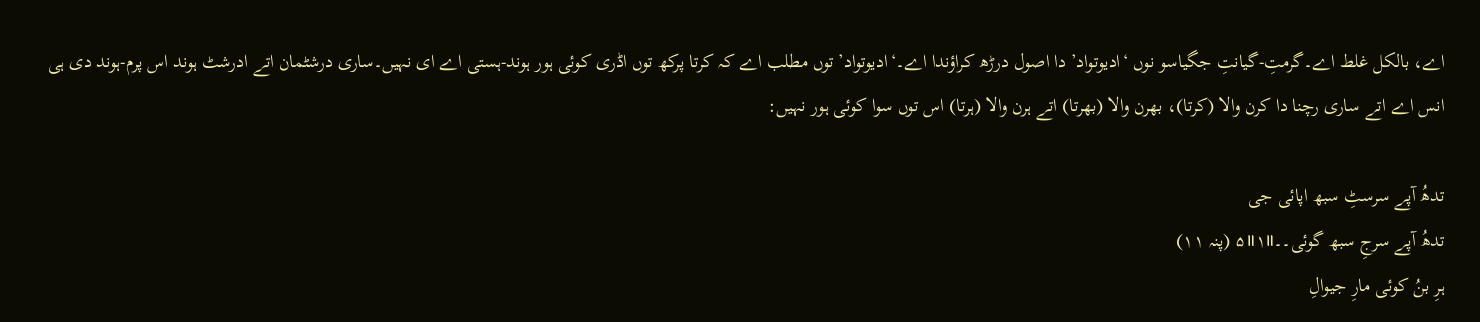اے، بالکل غلط اے۔گرمتِ-گیانتِ جگیاسو نوں ‘ادیوتواد’ دا اصول درڑھ کراؤندا اے۔‘ادیوتواد’ توں مطلب اے کہ کرتا پرکھ توں اڈری کوئی ہور ہوند-ہستی اے ای نہیں۔ساری درشٹمان اتے ادرشٹ ہوند اس پرم-ہوند دی ہی انس اے اتے ساری رچنا دا کرن والا (کرتا)، بھرن والا (بھرتا) اتے ہرن والا (ہرتا) اس توں سوا کوئی ہور نہیں:

تدھُ آپے سرسٹِ سبھ اپائی جی
تدھُ آپے سرجِ سبھ گوئی۔۔۵॥۱॥ (پنہ ۱۱)
ہرِ بنُ کوئی مارِ جیوالِ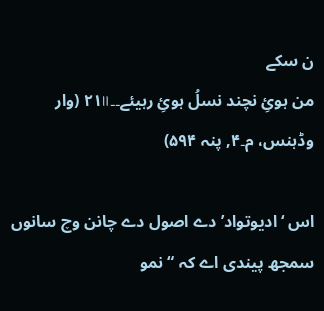ن سکے
من ہوئِ نچند نسلُ ہوئِ رہیئے۔۔۲۱॥ (وار وڈہنس، م۔۴, پنہ ۵۹۴)

اس ‘ادیوتواد’ دے اصول دے چانن وچ سانوں سمجھ پیندی اے کہ “نمو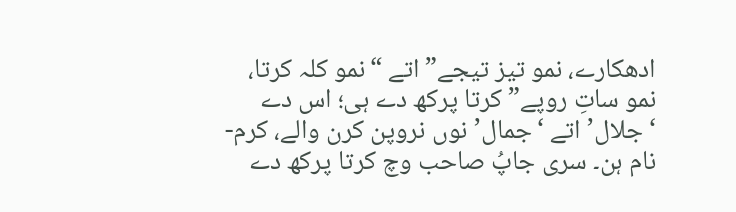ادھکارے، نمو تیز تیجے” اتے “نمو کلہ کرتا، نمو ساتِ روپے” کرتا پرکھ دے ہی؛ اس دے ‘جلال’ اتے ‘جمال’ نوں نروپن کرن والے، کرم-نام ہن۔ سری جاپُ صاحب وچ کرتا پرکھ دے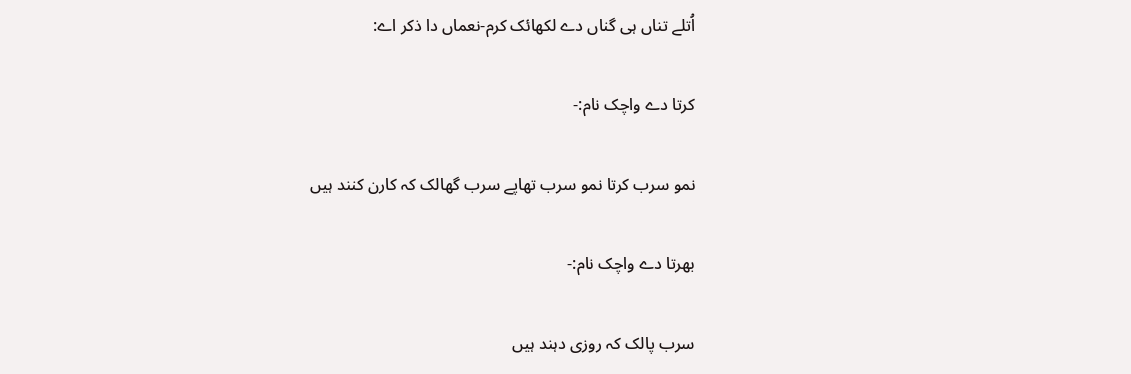اُتلے تناں ہی گناں دے لکھائک کرم-نعماں دا ذکر اے:

کرتا دے واچک نام:-

نمو سرب کرتا نمو سرب تھاپے سرب گھالک کہ کارن کنند ہیں

بھرتا دے واچک نام:-

سرب پالک کہ روزی دہند ہیں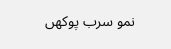نمو سرب پوکھں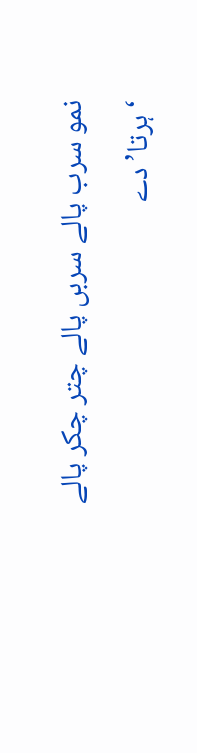نمو سرب پالے سربں پالے چتر چکر پالے

‘ہرتا’ دے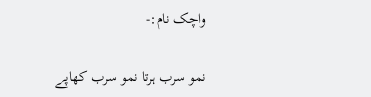واچک نام:-

نمو سرب ہرتا نمو سرب کھاپے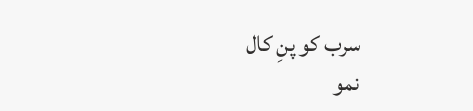سرب کو پنِ کال
نمو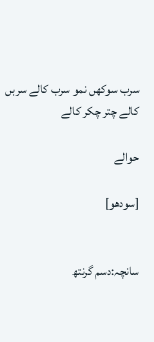سرب سوکھں نمو سرب کالے سربں کالے چتر چکر کالے

حوالے

[سودھو]


سانچہ:دسم گرنتھ